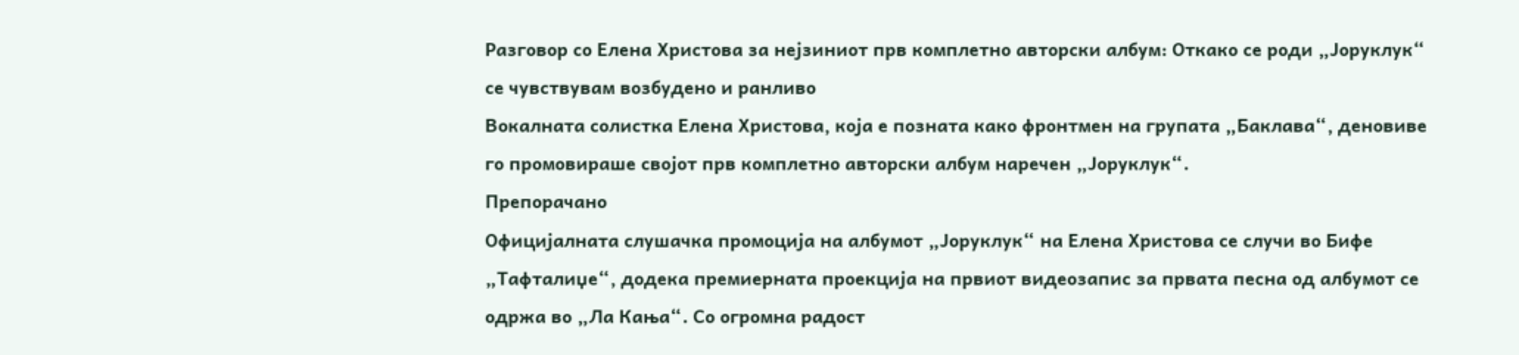Разговор со Елена Христова за нејзиниот прв комплетно авторски албум: Откако се роди „Јоруклук“ се чувствувам возбудено и ранливо
Вокалната солистка Елена Христова, која е позната како фронтмен на групата „Баклава“, деновиве го промовираше својот прв комплетно авторски албум наречен „Јоруклук“.
Препорачано
Официјалната слушачка промоција на албумот „Јоруклук“ на Елена Христова се случи во Бифе „Тафталиџе“, додека премиерната проекција на првиот видеозапис за првата песна од албумот се одржа во „Ла Кања“. Со огромна радост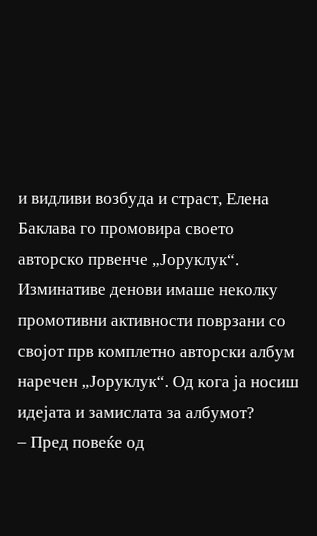и видливи возбуда и страст, Елена Баклава го промовира своето авторско првенче „Јоруклук“.
Изминативе денови имаше неколку промотивни активности поврзани со својот прв комплетно авторски албум наречен „Јоруклук“. Од кога ја носиш идејата и замислата за албумот?
– Пред повеќе од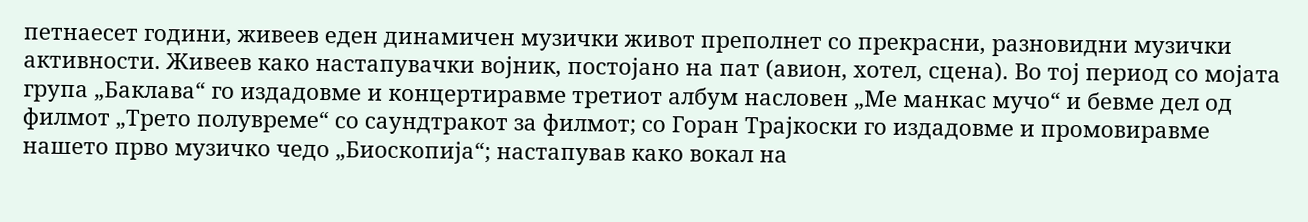петнаесет години, живеев еден динамичен музички живот преполнет со прекрасни, разновидни музички активности. Живеев како настапувачки војник, постојано на пат (авион, хотел, сцена). Во тој период со мојата група „Баклава“ го издадовме и концертиравме третиот албум насловен „Ме манкас мучо“ и бевме дел од филмот „Трето полувреме“ со саундтракот за филмот; со Горан Трајкоски го издадовме и промовиравме нашето прво музичко чедо „Биоскопија“; настапував како вокал на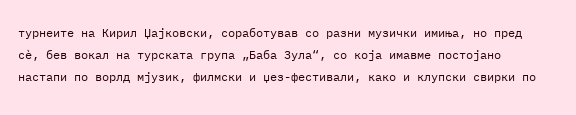турнеите на Кирил Џајковски, соработував со разни музички имиња, но пред сѐ, бев вокал на турската група „Баба Зула“, со која имавме постојано настапи по ворлд мјузик, филмски и џез-фестивали, како и клупски свирки по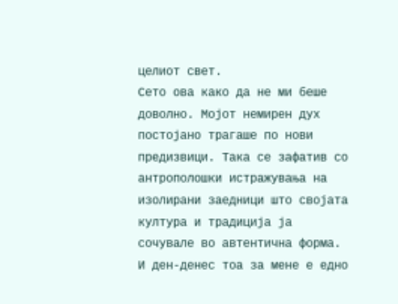целиот свет.
Сето ова како да не ми беше доволно. Мојот немирен дух постојано трагаше по нови предизвици. Така се зафатив со антрополошки истражувања на изолирани заедници што својата култура и традиција ја сочувале во автентична форма. И ден-денес тоа за мене е едно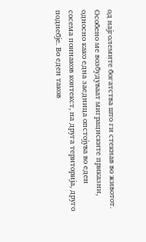од најголемите богатства што ги стекнав во животот.
Особено ме возбудуваат миграциските приказни, односно како една заедница опстојува во еден сосема поинаков контекст, на друга територија, друго поднебје. Во еден таков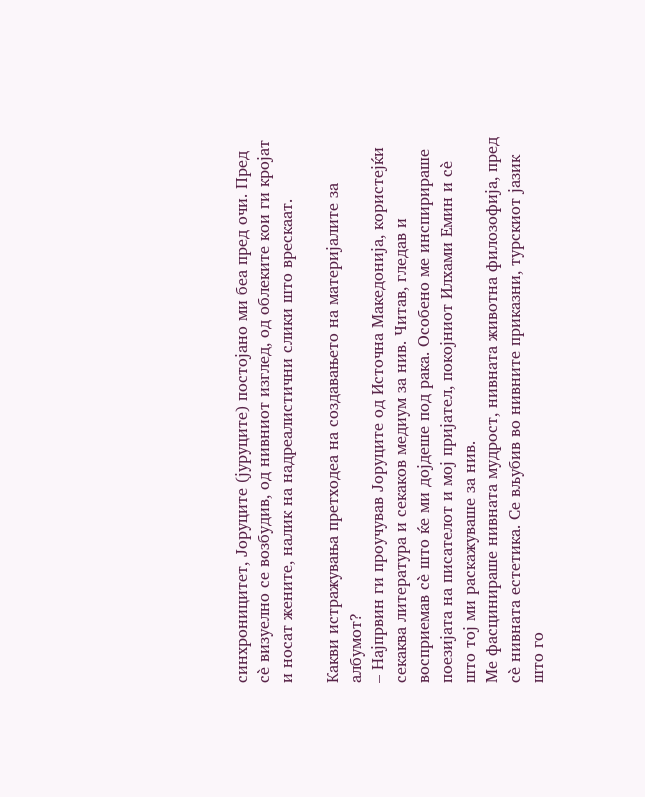синхроницитет, Јоруците (јуруците) постојано ми беа пред очи. Пред сѐ визуелно се возбудив, од нивниот изглед, од облеките кои ги кројат и носат жените, налик на надреалистични слики што врескаат.

Какви истражувања претходеа на создавањето на материјалите за албумот?
– Најпрвин ги проучував Јоруците од Источна Македонија, користејќи секаква литература и секаков медиум за нив. Читав, гледав и восприемав сѐ што ќе ми дојдеше под рака. Особено ме инспирираше поезијата на писателот и мој пријател, покојниот Илхами Емин и сѐ што тој ми раскажуваше за нив.
Ме фасцинираше нивната мудрост, нивната животна филозофија, пред сѐ нивната естетика. Се вљубив во нивните приказни, турскиот јазик што го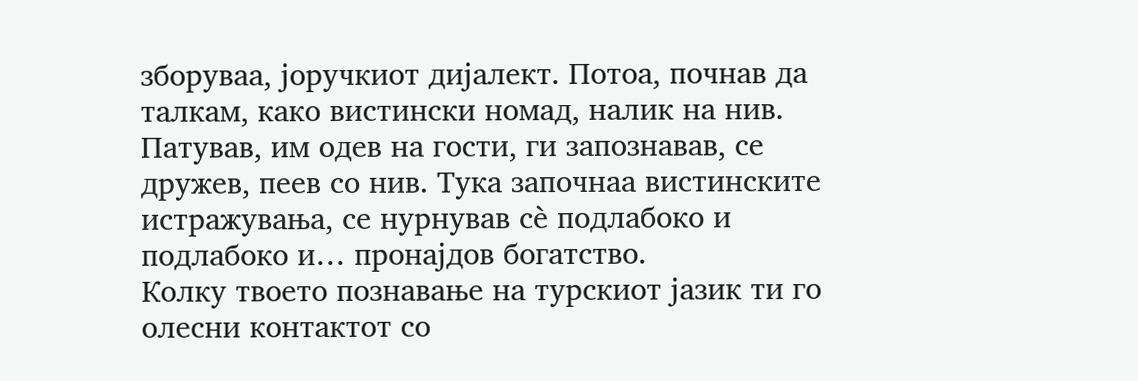зборуваа, јоручкиот дијалект. Потоа, почнав да талкам, како вистински номад, налик на нив. Патував, им одев на гости, ги запознавав, се дружев, пеев со нив. Тука започнаа вистинските истражувања, се нурнував сѐ подлабоко и подлабоко и… пронајдов богатство.
Колку твоето познавање на турскиот јазик ти го олесни контактот со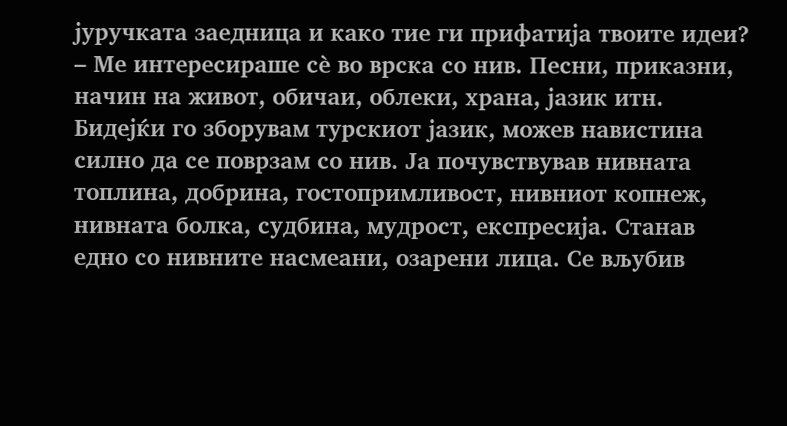јуручката заедница и како тие ги прифатија твоите идеи?
– Ме интересираше сѐ во врска со нив. Песни, приказни, начин на живот, обичаи, облеки, храна, јазик итн. Бидејќи го зборувам турскиот јазик, можев навистина силно да се поврзам со нив. Ја почувствував нивната топлина, добрина, гостопримливост, нивниот копнеж, нивната болка, судбина, мудрост, експресија. Станав едно со нивните насмеани, озарени лица. Се вљубив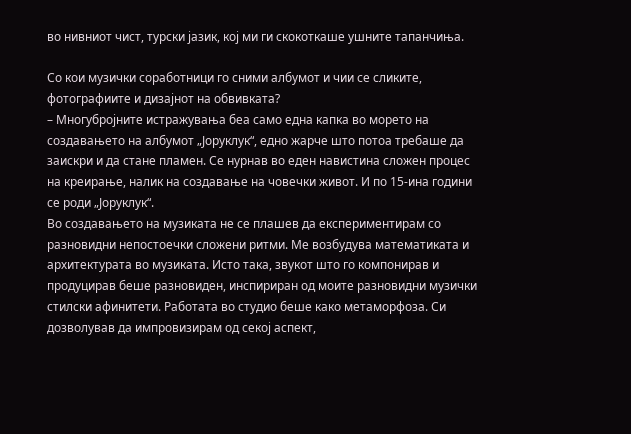во нивниот чист, турски јазик, кој ми ги скокоткаше ушните тапанчиња.

Со кои музички соработници го сними албумот и чии се сликите, фотографиите и дизајнот на обвивката?
– Многубројните истражувања беа само една капка во морето на создавањето на албумот „Јоруклук“, едно жарче што потоа требаше да заискри и да стане пламен. Се нурнав во еден навистина сложен процес на креирање, налик на создавање на човечки живот. И по 15-ина години се роди „Јоруклук“.
Во создавањето на музиката не се плашев да експериментирам со разновидни непостоечки сложени ритми. Ме возбудува математиката и архитектурата во музиката. Исто така, звукот што го компонирав и продуцирав беше разновиден, инспириран од моите разновидни музички стилски афинитети. Работата во студио беше како метаморфоза. Си дозволував да импровизирам од секој аспект,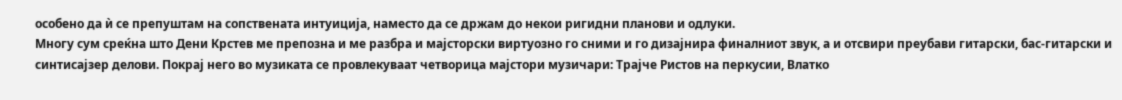особено да ѝ се препуштам на сопствената интуиција, наместо да се држам до некои ригидни планови и одлуки.
Многу сум среќна што Дени Крстев ме препозна и ме разбра и мајсторски виртуозно го сними и го дизајнира финалниот звук, а и отсвири преубави гитарски, бас-гитарски и синтисајзер делови. Покрај него во музиката се провлекуваат четворица мајстори музичари: Трајче Ристов на перкусии, Влатко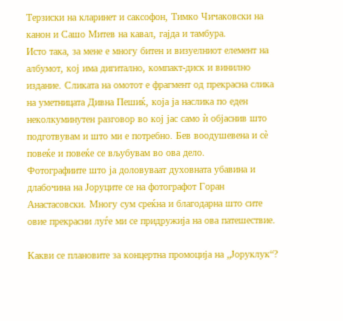Терзиски на кларинет и саксофон, Тимко Чичаковски на канон и Сашо Митев на кавал, гајда и тамбура.
Исто така, за мене е многу битен и визуелниот елемент на албумот, кој има дигитално, компакт-диск и винилно издание. Сликата на омотот е фрагмент од прекрасна слика на уметницата Дивна Пешиќ, која ја наслика по еден неколкуминутен разговор во кој јас само ѝ објаснив што подготвувам и што ми е потребно. Бев воодушевена и сѐ повеќе и повеќе се вљубувам во ова дело.
Фотографиите што ја доловуваат духовната убавина и длабочина на Јоруците се на фотографот Горан Анастасовски. Многу сум среќна и благодарна што сите овие прекрасни луѓе ми се придружија на ова патешествие.

Какви се плановите за концертна промоција на „Јоруклук“?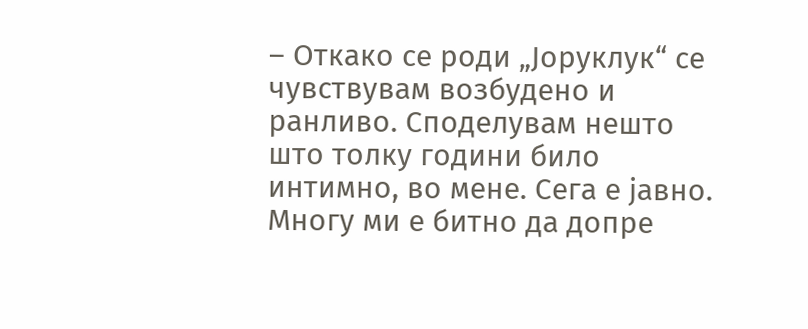– Откако се роди „Јоруклук“ се чувствувам возбудено и ранливо. Споделувам нешто што толку години било интимно, во мене. Сега е јавно. Многу ми е битно да допре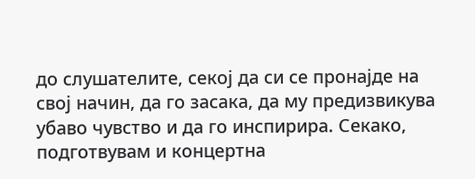до слушателите, секој да си се пронајде на свој начин, да го засака, да му предизвикува убаво чувство и да го инспирира. Секако, подготвувам и концертна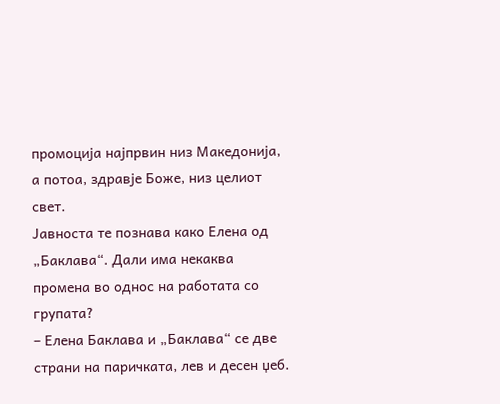промоција најпрвин низ Македонија, а потоа, здравје Боже, низ целиот свет.
Јавноста те познава како Елена од „Баклава“. Дали има некаква промена во однос на работата со групата?
– Елена Баклава и „Баклава“ се две страни на паричката, лев и десен џеб.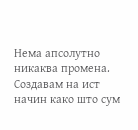Нема апсолутно никаква промена. Создавам на ист начин како што сум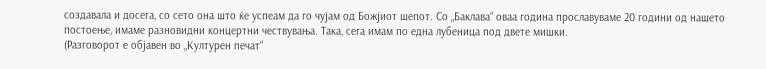создавала и досега, со сето она што ќе успеам да го чујам од Божјиот шепот. Со „Баклава“ оваа година прославуваме 20 години од нашето постоење, имаме разновидни концертни чествувања. Така, сега имам по една лубеница под двете мишки.
(Разговорот е објавен во „Културен печат“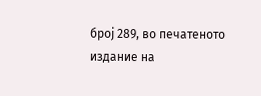број 289, во печатеното издание на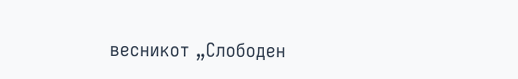весникот „Слободен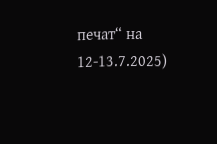печат“ на 12-13.7.2025)